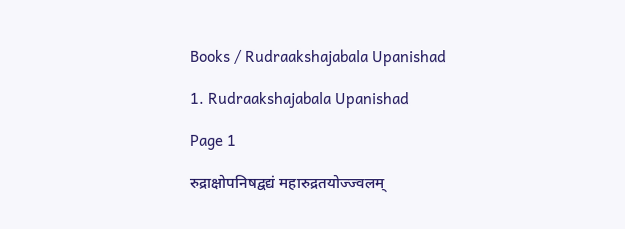Books / Rudraakshajabala Upanishad

1. Rudraakshajabala Upanishad

Page 1

रुद्राक्षोपनिषद्वद्यं महारुद्रतयोज्ज्वलम्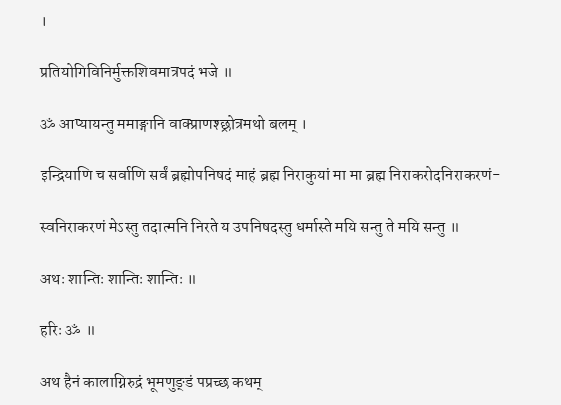।

प्रतियोगिविनिर्मुक्तशिवमात्रपदं भजे ॥

ॐ आप्यायन्तु ममाङ्गानि वाक्प्राणश्छ्रोत्रमथो बलम् ।

इन्द्रियाणि च सर्वाणि सर्वं ब्रह्मोपनिषदं माहं ब्रह्म निराकुयां मा मा ब्रह्म निराकरोदनिराकरणं-

स्वनिराकरणं मेऽस्तु तदात्मनि निरते य उपनिषदस्तु धर्मास्ते मयि सन्तु ते मयि सन्तु ॥

अथः शान्तिः शान्तिः शान्तिः ॥

हरिः ॐ ॥

अथ हैनं कालाग्निरुद्रं भूमणुङ्डं पप्रच्छ कथम्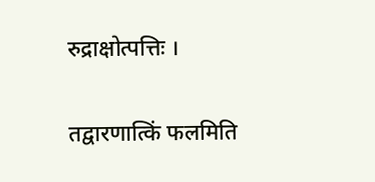रुद्राक्षोत्पत्तिः ।

तद्वारणात्किं फलमिति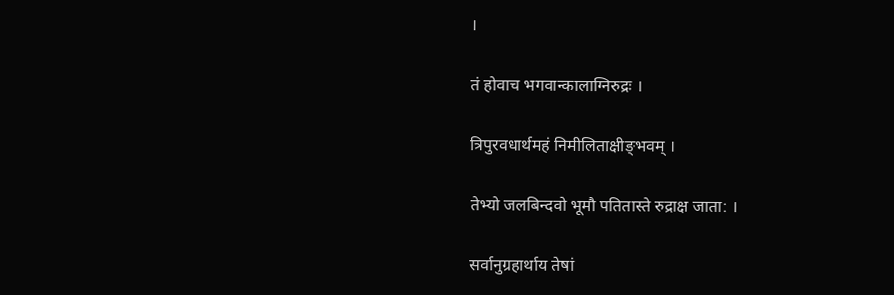।

तं होवाच भगवान्कालाग्निरुद्रः ।

त्रिपुरवधार्थमहं निमीलिताक्षीङ्भवम् ।

तेभ्यो जलबिन्दवो भूमौ पतितास्ते रुद्राक्ष जाता: ।

सर्वानुग्रहार्थाय तेषां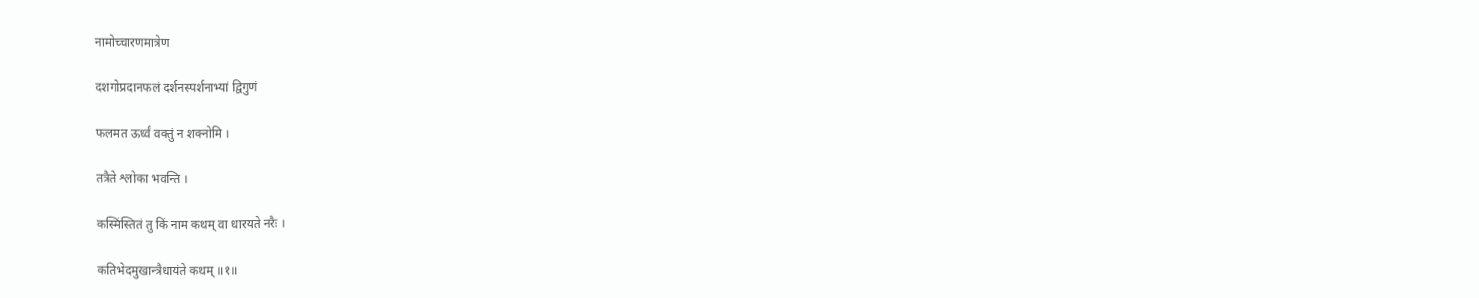नामोच्चारणमात्रेण

दशगोप्रदानफलं दर्शनस्पर्शनाभ्यां द्विगुणं

फलमत ऊर्ध्वं वक्तुं न शक्नोमि ।

तत्रैते श्लोका भवन्ति ।

कस्मिंस्तितं तु किं नाम कथम् वा धारयते नरैः ।

कतिभेदमुखान्त्रैधायंते कथम् ॥१॥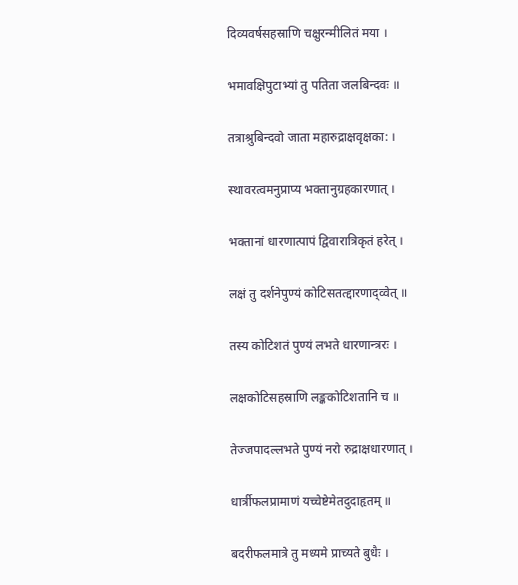दिव्यवर्षसहस्राणि चक्षुरन्मीलितं मया ।

भमावक्षिपुटाभ्यां तु पतिता जलबिन्दवः ॥

तत्राश्रुबिन्दवो जाता महारुद्राक्षवृक्षका: ।

स्थावरत्वमनुप्राप्य भक्तानुग्रहकारणात् ।

भक्तानां धारणात्पापं द्विवारात्रिकृतं हरेत् ।

लक्षं तु दर्शनेपुण्यं कोटिसतत्द्दारणाद्व्वेत् ॥

तस्य कोटिशतं पुण्यं लभते धारणान्त्ररः ।

लक्षकोटिसहस्राणि लङ्ककोटिशतानि च ॥

तेज्जपादल्लभते पुण्यं नरो रुद्राक्षधारणात् ।

धार्त्रीफलप्रामाणं यच्चेष्टेमेतदुदाहृतम् ॥

बदरीफलमात्रे तु मध्यमे प्राच्यते बुधैः ।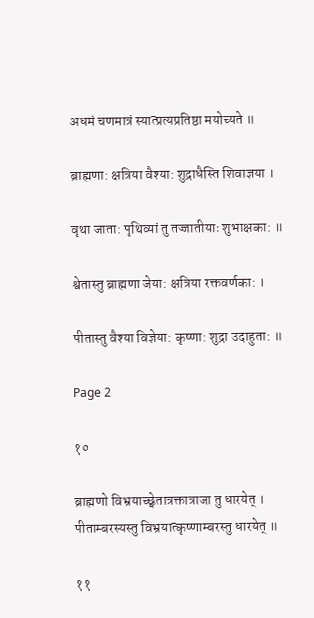अधमं चणमात्रं स्यात्प्रत्यप्रतिष्ठा मयोच्यते ॥

ब्राह्मणा: क्षत्रिया वैश्या: शुद्राधैस्ति शिवाज्ञया ।

वृथा जाता: पृथिव्यां तु तज्जातीयाः शुभाक्षका: ॥

श्वेतास्तु ब्राह्मणा जेया: क्षत्रिया रक्तवर्णका: ।

पीतास्तु वैश्या विज्ञेया: कृष्णा: शुद्रा उदाहुता: ॥

Page 2

१०

ब्राह्मणो विभ्रयाच्छ्वेतात्रक्तात्राजा तु धारयेत् । पीताम्बरस्यस्तु विभ्रयात्कृष्णाम्बरस्तु धारयेत् ॥

११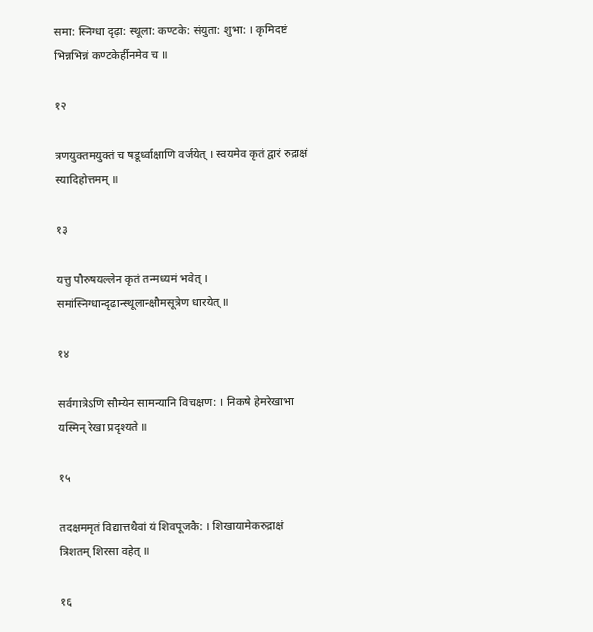समा: स्निग्धा दृढ़ा: स्थूला: कण्टके: संयुता: शुभा: । कृमिदष्टं भिन्नभिन्नं कण्टकेर्हीनमेव च ॥

१२

त्रणयुक्तमयुक्तं च षडूर्ध्वाक्षाणि वर्जयेत् । स्वयमेव कृतं द्वारं रुद्राक्षं स्यादिहोत्तमम् ॥

१३

यत्तु पौरुषयल्लेन कृतं तन्मध्यमं भवेत् । समांस्निग्धान्दृढान्स्थूलान्क्षौमसूत्रेण धारयेत् ॥

१४

सर्वगात्रेऽणि सौम्येन सामन्यानि विचक्षण: । निकषे हेमरेखाभा यस्मिन् रेखा प्रदृश्यते ॥

१५

तदक्षममृतं विद्यात्तथैवां यं शिवपूजकै: । शिखायामेकरुद्राक्षं त्रिशतम् शिरसा वहेत् ॥

१६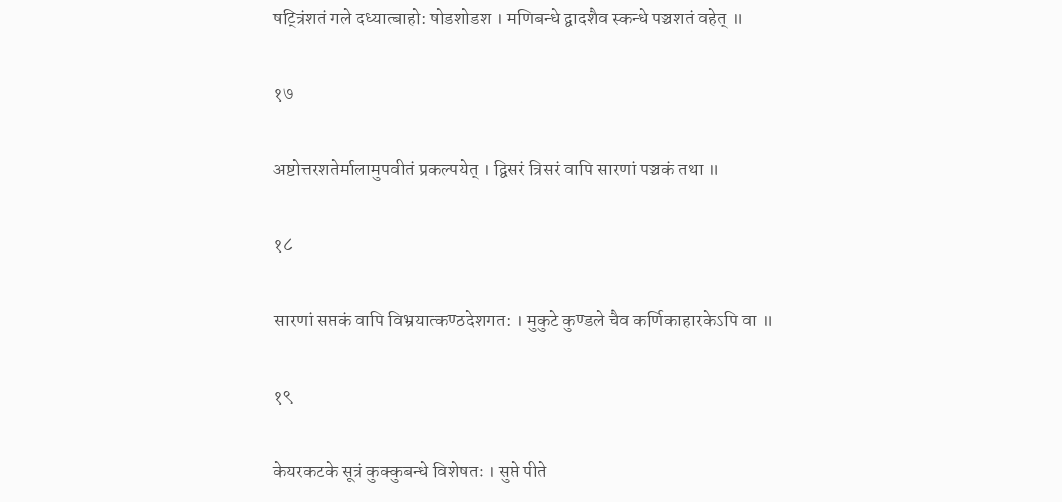षट्त्रिंशतं गले दध्यात्बाहो: षोडशोडश । मणिबन्धे द्वादशैव स्कन्धे पञ्चशतं वहेत् ॥

१७

अष्टोत्तरशतेर्मालामुपवीतं प्रकल्पयेत् । द्विसरं त्रिसरं वापि सारणां पञ्चकं तथा ॥

१८

सारणां सप्तकं वापि विभ्रयात्कण्ठदेशगत: । मुकुटे कुण्डले चैव कर्णिकाहारकेऽपि वा ॥

१९

केयरकटके सूत्रं कुक्कुबन्धे विशेषतः । सुप्ते पीते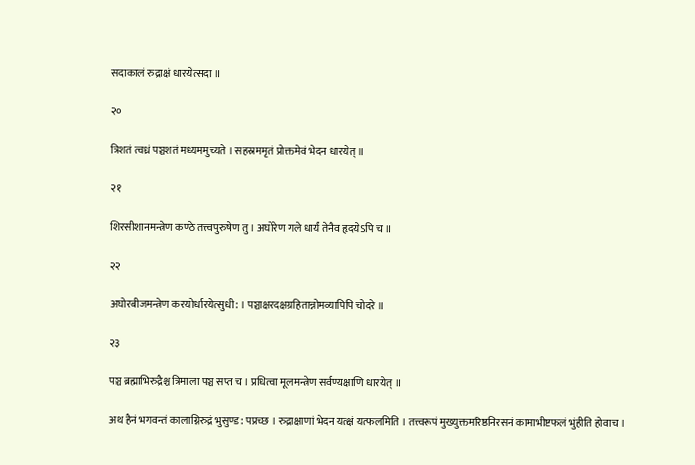सदाकालं रुद्राक्षं धारयेत्सदा ॥

२०

त्रिशतं त्वध्रं पञ्चशतं मध्यममुच्यते । सहस्रममृतं प्रोक्तमेवं भेदन धारयेत् ॥

२१

शिरसीशानमन्त्रेण कण्ठे तत्त्वपुरुषेण तु । अघोरेण गले धार्यं तेनैव हृदयेऽपि च ॥

२२

अघोरबीजमन्त्रेण करयोर्धारयेत्सुधी: । पञ्चाक्षरदक्षग्रहितान्नोमव्यापिपि चोदरे ॥

२३

पञ्च ब्रह्माभिरुद्रैश्च त्रिमाला पञ्च सप्त च । प्रधित्वा मूलमन्त्रेण सर्वण्यक्षाणि धारयेत् ॥

अथ हैनं भगवन्तं कालाग्निरुद्रं भुसुण्ड: पप्रच्छ । रुद्राक्षाणां भेदन यत्क्षं यत्फलमिति । तत्त्वरूपं मुख्युक्तमरिष्ठनिरसनं कामाभीष्टफलं भुंहीति होवाच ।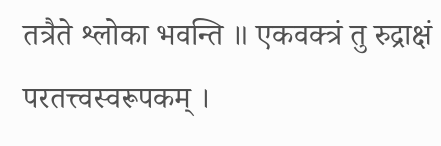तत्रैते श्लोका भवन्ति ॥ एकवक्त्रं तु रुद्राक्षं परतत्त्वस्वरूपकम् ।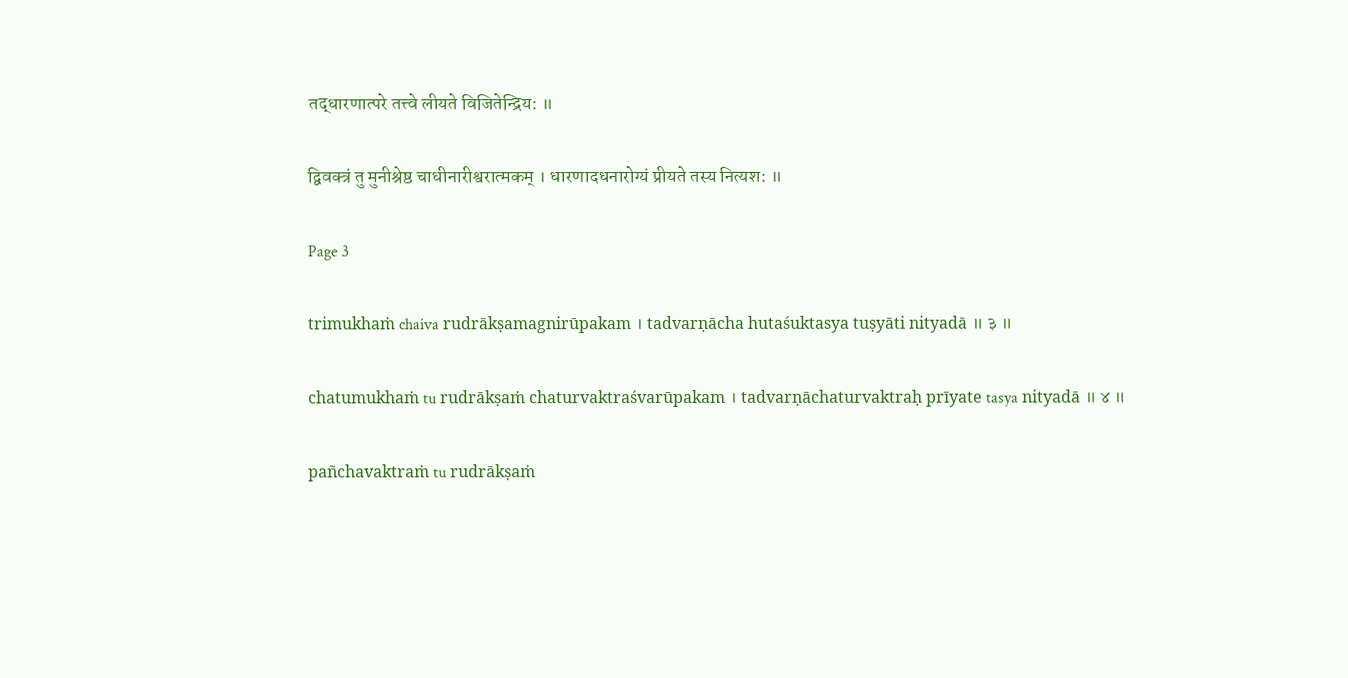तद्धारणात्परे तत्त्वे लीयते विजितेन्द्रिय: ॥

द्विवक्त्रं तु मुनीश्रेष्ठ चाधीनारीश्वरात्मकम् । धारणादधनारोग्यं प्रीयते तस्य नित्यश: ॥

Page 3

trimukhaṁ chaiva rudrākṣamagnirūpakam । tadvarṇācha hutaśuktasya tuṣyāti nityadā ॥ ३ ॥

chatumukhaṁ tu rudrākṣaṁ chaturvaktraśvarūpakam । tadvarṇāchaturvaktraḥ prīyate tasya nityadā ॥ ४ ॥

pañchavaktraṁ tu rudrākṣaṁ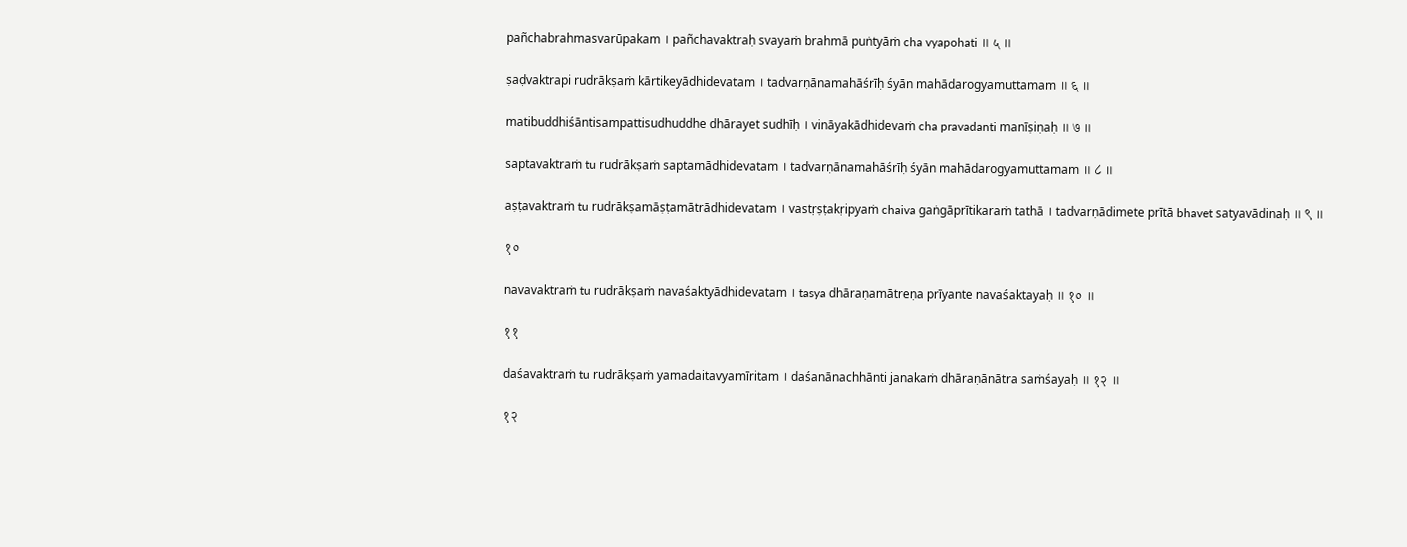pañchabrahmasvarūpakam । pañchavaktraḥ svayaṁ brahmā puṅtyāṁ cha vyapohati ॥ ५ ॥

ṣaḍvaktrapi rudrākṣaṁ kārtikeyādhidevatam । tadvarṇānamahāśrīḥ śyān mahādarogyamuttamam ॥ ६ ॥

matibuddhiśāntisampattisudhuddhe dhārayet sudhīḥ । vināyakādhidevaṁ cha pravadanti manīṣiṇaḥ ॥ ७ ॥

saptavaktraṁ tu rudrākṣaṁ saptamādhidevatam । tadvarṇānamahāśrīḥ śyān mahādarogyamuttamam ॥ ८ ॥

aṣṭavaktraṁ tu rudrākṣamāṣṭamātrādhidevatam । vastṛṣṭakṛipyaṁ chaiva gaṅgāprītikaraṁ tathā । tadvarṇādimete prītā bhavet satyavādinaḥ ॥ ९ ॥

१०

navavaktraṁ tu rudrākṣaṁ navaśaktyādhidevatam । tasya dhāraṇamātreṇa prīyante navaśaktayaḥ ॥ १० ॥

११

daśavaktraṁ tu rudrākṣaṁ yamadaitavyamīritam । daśanānachhānti janakaṁ dhāraṇānātra saṁśayaḥ ॥ १२ ॥

१२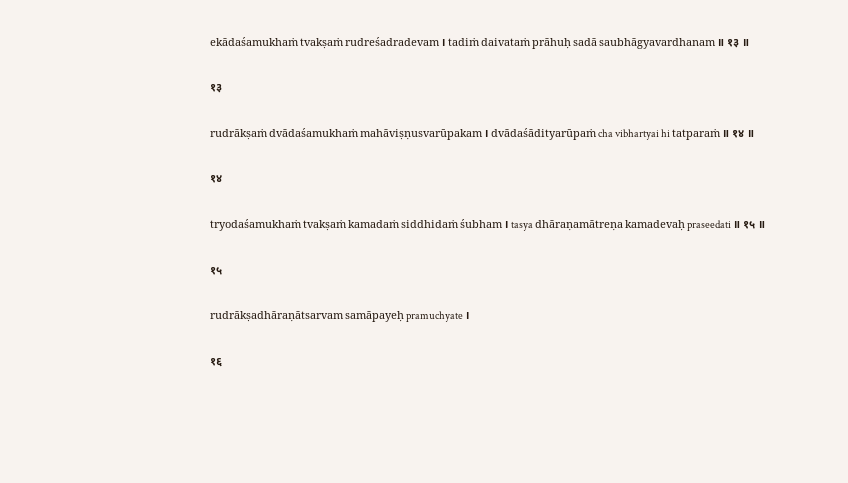ekādaśamukhaṁ tvakṣaṁ rudreśadradevam । tadiṁ daivataṁ prāhuḥ sadā saubhāgyavardhanam ॥ १३ ॥

१३

rudrākṣaṁ dvādaśamukhaṁ mahāviṣṇusvarūpakam । dvādaśādityarūpaṁ cha vibhartyai hi tatparaṁ ॥ १४ ॥

१४

tryodaśamukhaṁ tvakṣaṁ kamadaṁ siddhidaṁ śubham । tasya dhāraṇamātreṇa kamadevaḥ praseedati ॥ १५ ॥

१५

rudrākṣadhāraṇātsarvam samāpayeḥ pramuchyate ।

१६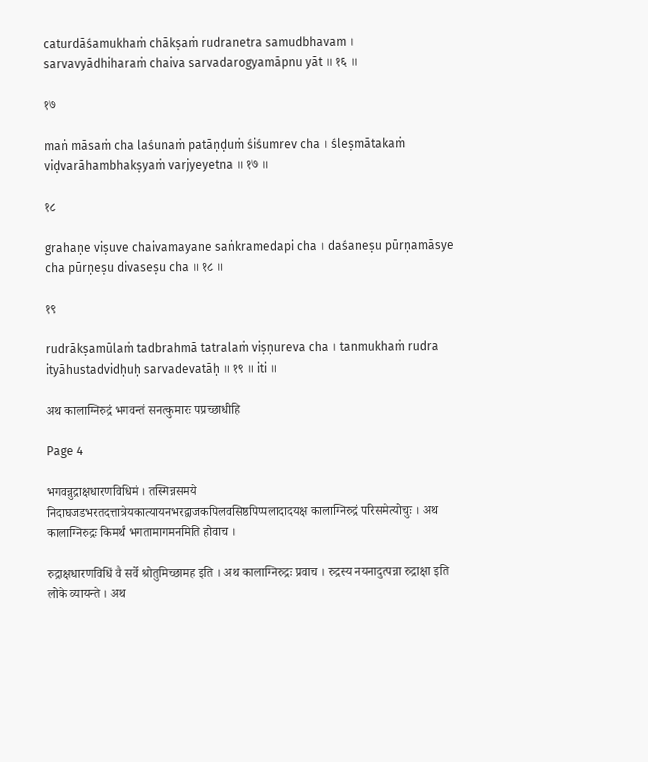caturdāśamukhaṁ chākṣaṁ rudranetra samudbhavam । sarvavyādhiharaṁ chaiva sarvadarogyamāpnu yāt ॥ १६ ॥

१७

maṅ māsaṁ cha laśunaṁ patāṇḍuṁ śiśumrev cha । śleṣmātakaṁ viḍvarāhambhakṣyaṁ varjyeyetna ॥ १७ ॥

१८

grahaṇe viṣuve chaivamayane saṅkramedapi cha । daśaneṣu pūrṇamāsye cha pūrṇeṣu divaseṣu cha ॥ १८ ॥

१९

rudrākṣamūlaṁ tadbrahmā tatralaṁ viṣṇureva cha । tanmukhaṁ rudra ityāhustadvidḥuḥ sarvadevatāḥ ॥ १९ ॥ iti ॥

अथ कालाग्निरुद्रं भगवन्तं सनत्कुमारः पप्रच्छाधीहि

Page 4

भगवन्नुद्राक्षधारणविधिमं । तस्मिन्नसमये निदाघजडभरतदत्तात्रेयकात्यायनभरद्वाजकपिलवसिष्ठपिप्पलादादयक्ष कालाग्निरुद्रं परिसमेत्योचुः । अथ कालाग्निरुद्रः किमर्थं भगतामागमनमिति होवाच ।

रुद्राक्षधारणविधिं वै सर्वे श्रोतुमिच्छामह इति । अथ कालाग्निरुद्रः प्रवाच । रुद्रस्य नयनादुत्पन्ना रुद्राक्षा इति लोके व्यायन्ते । अथ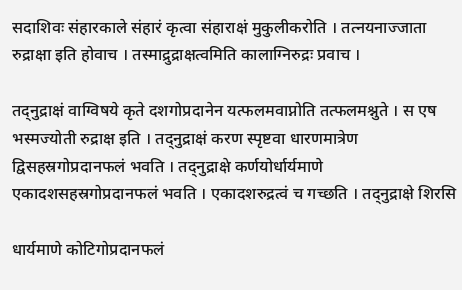सदाशिवः संहारकाले संहारं कृत्वा संहाराक्षं मुकुलीकरोति । तत्नयनाज्जाता रुद्राक्षा इति होवाच । तस्माद्रुद्राक्षत्वमिति कालाग्निरुद्रः प्रवाच ।

तद्नुद्राक्षं वाग्विषये कृते दशगोप्रदानेन यत्फलमवाप्नोति तत्फलमश्नुते । स एष भस्मज्योती रुद्राक्ष इति । तद्नुद्राक्षं करण स्पृष्टवा धारणमात्रेण द्विसहस्रगोप्रदानफलं भवति । तद्नुद्राक्षे कर्णयोर्धार्यमाणे एकादशसहस्रगोप्रदानफलं भवति । एकादशरुद्रत्वं च गच्छति । तद्नुद्राक्षे शिरसि

धार्यमाणे कोटिगोप्रदानफलं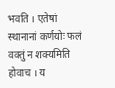भवति । एतेषां स्थानानां कर्णयोः फलं वक्तुं न शक्यमिति होवाच । य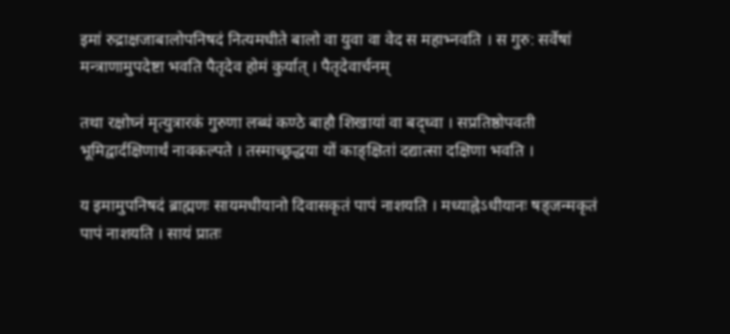इमां रुद्राक्षजाबालोपनिषदं नित्यमधीते बालो वा युवा वा वेद स महाभ्नवति । स गुरु: सर्वेषां मन्त्राणामुपदेष्टा भवति पैतृदेव होमं कुर्यात् । पैतृदेवार्चनम्

तथा रक्षोघ्नं मृत्युत्रारकं गुरुणा लब्धं कण्ठे बाहौ शिखायां वा बद्ध्वा । सप्रतिष्ठोपवती भूमिद्वार्दक्षिणार्थं नावकल्पते । तस्माच्छ्रद्धया यों काङ्क्षितां दद्यात्सा दक्षिणा भवति ।

य इमामुपनिषदं ब्राह्मणः सायमधीयानो दिवासकृतं पापं नाशयति । मध्याह्नेऽधीयानः षड्जन्मकृतं पापं नाशयति । सायं प्रातः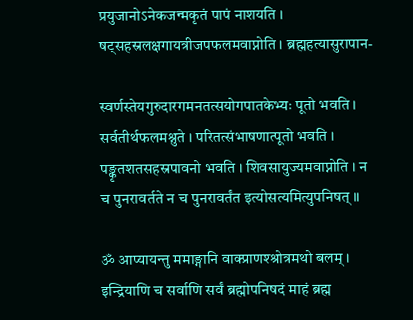प्रयुजानोऽनेकजन्मकृतं पापं नाशयति । षट्सहस्रलक्षगायत्रीजपफलमवाप्नोति । ब्रह्महत्यासुरापान-

स्वर्णस्तेयगुरुदारगमनतत्सयोगपातकेभ्यः पूतो भवति । सर्वतीर्थफलमश्नुते । परितत्संभाषणात्पूतो भवति । पङ्कृतशतसहस्रपावनो भवति । शिवसायुज्यमवाप्नोति । न च पुनरावर्तते न च पुनरावर्तंत इत्योसत्यमित्युपनिषत् ॥

ॐ आप्यायन्तु ममाङ्गानि वाक्प्राणश्श्रोत्रमथो बलम्‌ । इन्द्रियाणि च सर्वाणि सर्वं ब्रह्मोपनिषदं माहं ब्रह्म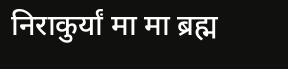निराकुर्यां मा मा ब्रह्म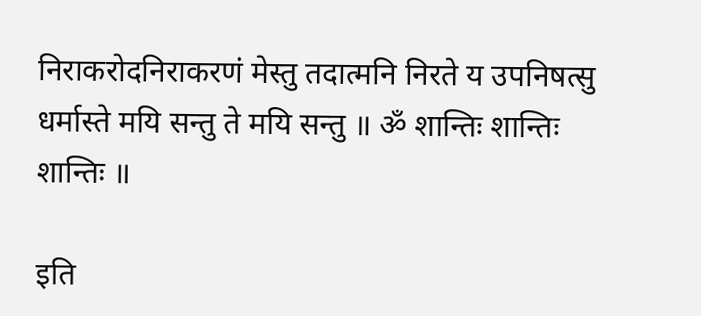निराकरोदनिराकरणं मेस्तु तदात्मनि निरते य उपनिषत्सु धर्मास्ते मयि सन्तु ते मयि सन्तु ॥ ॐ शान्तिः शान्तिः शान्तिः ॥

इति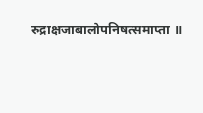रुद्राक्षजाबालोपनिषत्समाप्ता ॥